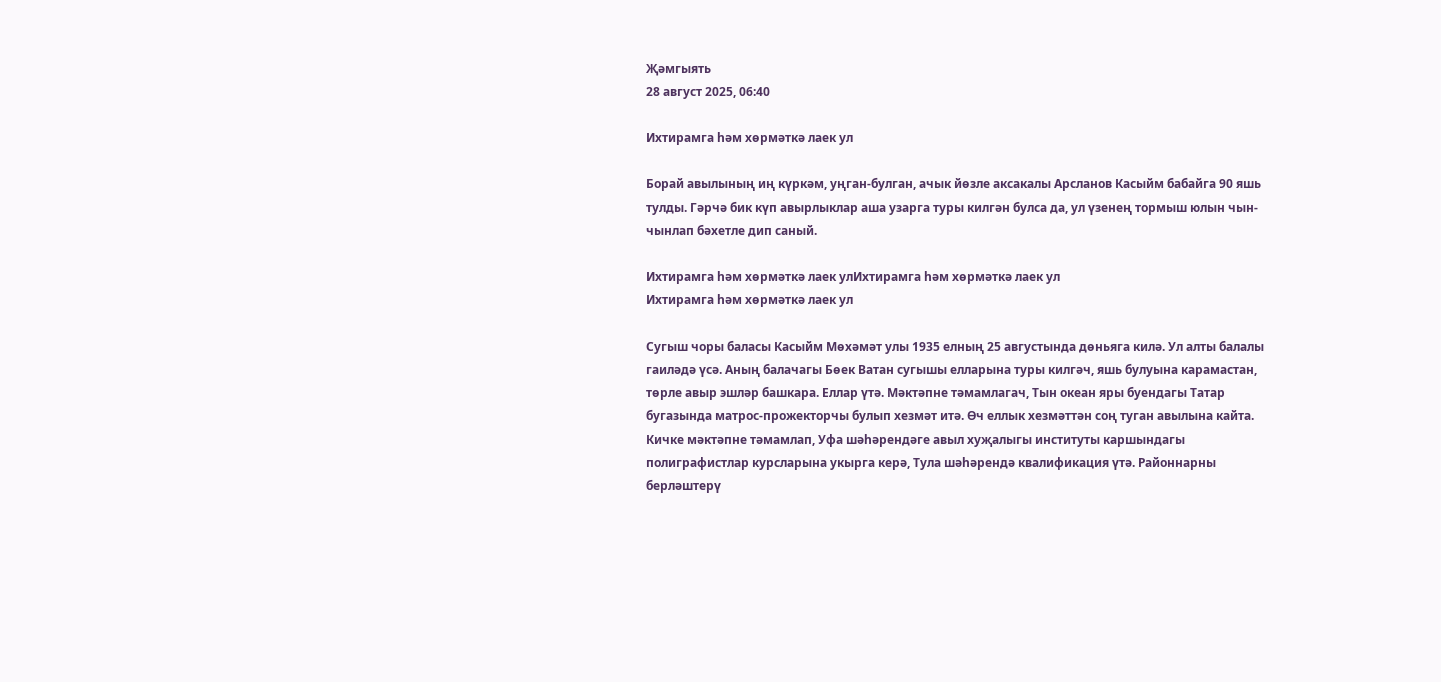Җәмгыять
28 август 2025, 06:40

Ихтирамга һәм хөрмәткә лаек ул

Борай авылының иң күркәм, уңган-булган, ачык йөзле аксакалы Арсланов Касыйм бабайга 90 яшь тулды. Гәрчә бик күп авырлыклар аша узарга туры килгән булса да, ул үзенең тормыш юлын чын-чынлап бәхетле дип саный.

Ихтирамга һәм хөрмәткә лаек улИхтирамга һәм хөрмәткә лаек ул
Ихтирамга һәм хөрмәткә лаек ул

Сугыш чоры баласы Касыйм Мөхәмәт улы 1935 елның 25 августында дөньяга килә. Ул алты балалы гаиләдә үсә. Аның балачагы Бөек Ватан сугышы елларына туры килгәч, яшь булуына карамастан, төрле авыр эшләр башкара. Еллар үтә. Мәктәпне тәмамлагач, Тын океан яры буендагы Татар бугазында матрос-прожекторчы булып хезмәт итә. Өч еллык хезмәттән соң туган авылына кайта. Кичке мәктәпне тәмамлап, Уфа шәһәрендәге авыл хуҗалыгы институты каршындагы полиграфистлар курсларына укырга керә, Тула шәһәрендә квалификация үтә. Районнарны берләштерү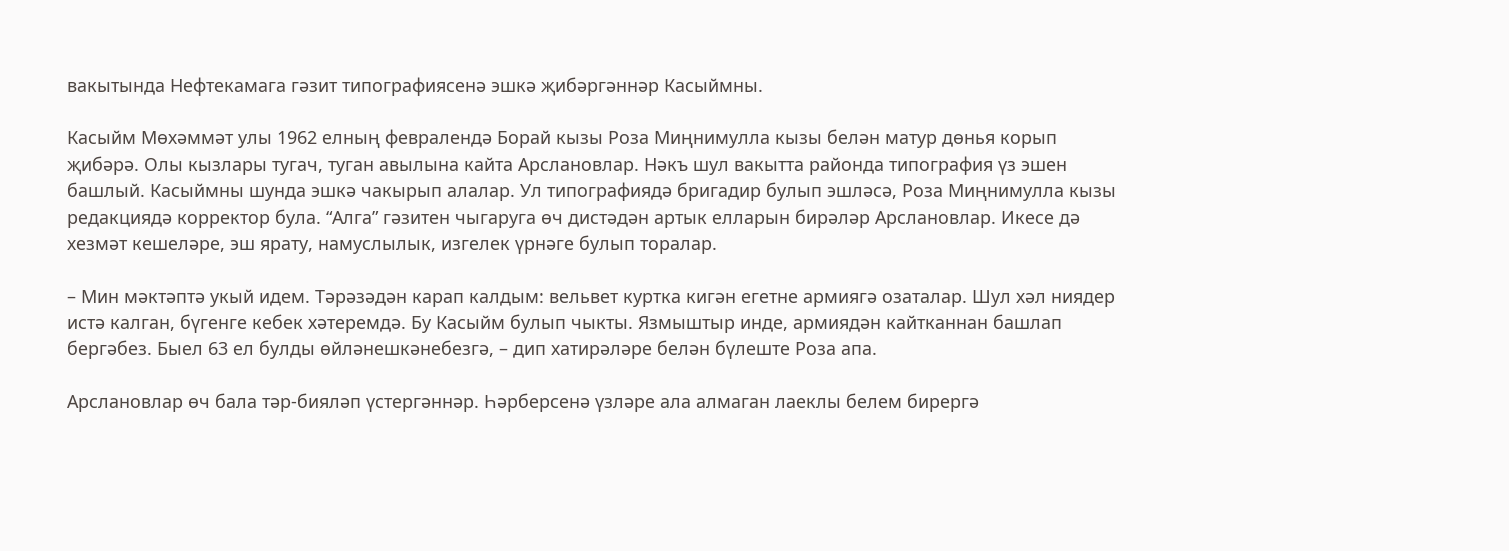вакытында Нефтекамага гәзит типографиясенә эшкә җибәргәннәр Касыймны.

Касыйм Мөхәммәт улы 1962 елның февралендә Борай кызы Роза Миңнимулла кызы белән матур дөнья корып җибәрә. Олы кызлары тугач, туган авылына кайта Арслановлар. Нәкъ шул вакытта районда типография үз эшен башлый. Касыймны шунда эшкә чакырып алалар. Ул типографиядә бригадир булып эшләсә, Роза Миңнимулла кызы редакциядә корректор була. “Алга” гәзитен чыгаруга өч дистәдән артык елларын бирәләр Арслановлар. Икесе дә хезмәт кешеләре, эш ярату, намуслылык, изгелек үрнәге булып торалар.

– Мин мәктәптә укый идем. Тәрәзәдән карап калдым: вельвет куртка кигән егетне армиягә озаталар. Шул хәл ниядер истә калган, бүгенге кебек хәтеремдә. Бу Касыйм булып чыкты. Язмыштыр инде, армиядән кайтканнан башлап бергәбез. Быел 63 ел булды өйләнешкәнебезгә, – дип хатирәләре белән бүлеште Роза апа.

Арслановлар өч бала тәр-бияләп үстергәннәр. Һәрберсенә үзләре ала алмаган лаеклы белем бирергә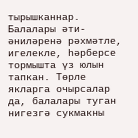тырышканнар. Балалары әти-әниләренә рәхмәтле, игелекле, һәрберсе тормышта үз юлын тапкан. Төрле якларга очырсалар да, балалары туган нигезгә сукмакны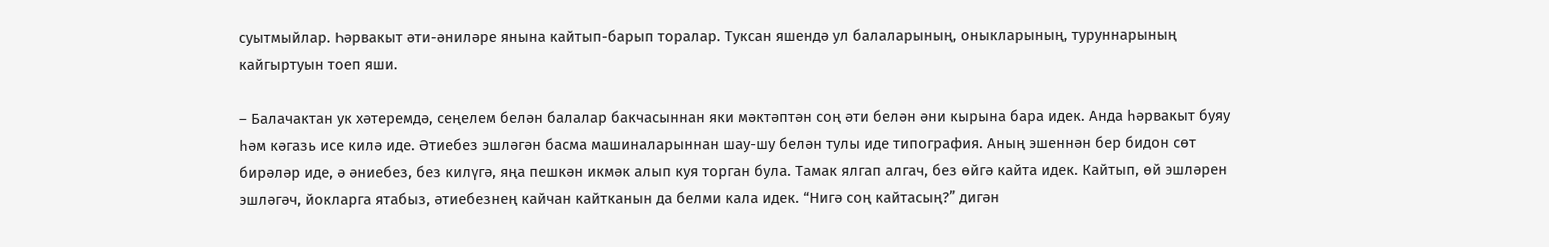суытмыйлар. Һәрвакыт әти-әниләре янына кайтып-барып торалар. Туксан яшендә ул балаларының, оныкларының, туруннарының кайгыртуын тоеп яши.

– Балачактан ук хәтеремдә, сеңелем белән балалар бакчасыннан яки мәктәптән соң әти белән әни кырына бара идек. Анда һәрвакыт буяу һәм кәгазь исе килә иде. Әтиебез эшләгән басма машиналарыннан шау-шу белән тулы иде типография. Аның эшеннән бер бидон сөт бирәләр иде, ә әниебез, без килүгә, яңа пешкән икмәк алып куя торган була. Тамак ялгап алгач, без өйгә кайта идек. Кайтып, өй эшләрен эшләгәч, йокларга ятабыз, әтиебезнең кайчан кайтканын да белми кала идек. “Нигә соң кайтасың?” дигән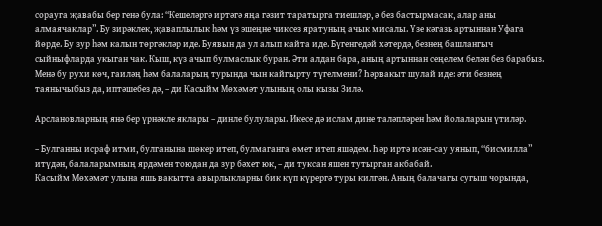сорауга җавабы бер генә була: “Кешеләргә иртәгә яңа гәзит таратырга тиешләр, ә без бастырмасак, алар аны алмаячаклар”. Бу зирәклек, җаваплылык һәм үз эшеңне чиксез яратуның ачык мисалы. Үзе кәгазь артыннан Уфага йөрде. Бу зур һәм калын төргәкләр иде. Буявын да ул алып кайта иде. Бүгенгедәй хәтердә, безнең башлангыч сыйныфларда укыган чак. Кыш, күз ачып булмаслык буран. Әти алдан бара, аның артыннан сеңелем белән без барабыз. Менә бу рухи көч, гаиләң һәм балаларың турында чын кайгырту түгелмени? Һәрвакыт шулай иде: әти безнең таянычыбыз да, иптәшебез дә, – ди Касыйм Мөхәмәт улының олы кызы Зилә.

Арслановларның янә бер үрнәкле яклары – динле булулары. Икесе дә ислам дине таләпләрен һәм йолаларын үтиләр.

– Булганны исраф итми, булганына шөкер итеп, булмаганга өмет итеп яшәдем. Һәр иртә исән-сау уянып, “бисмилла” итүдән, балаларымның ярдәмен тоюдан да зур бәхет юк, – ди туксан яшен тутырган акбабай.
Касыйм Мөхәмәт улына яшь вакытта авырлыкларны бик күп күрергә туры килгән. Аның балачагы сугыш чорында,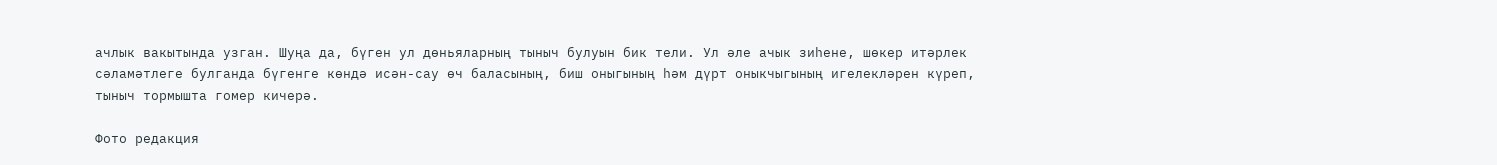ачлык вакытында узган. Шуңа да, бүген ул дөньяларның тыныч булуын бик тели. Ул әле ачык зиһене, шөкер итәрлек сәламәтлеге булганда бүгенге көндә исән-сау өч баласының, биш оныгының һәм дүрт оныкчыгының игелекләрен күреп, тыныч тормышта гомер кичерә.

Фото редакция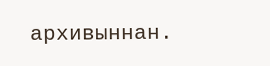архивыннан.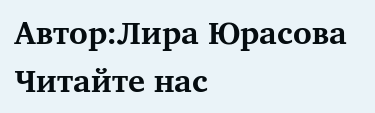Автор:Лира Юрасова
Читайте нас